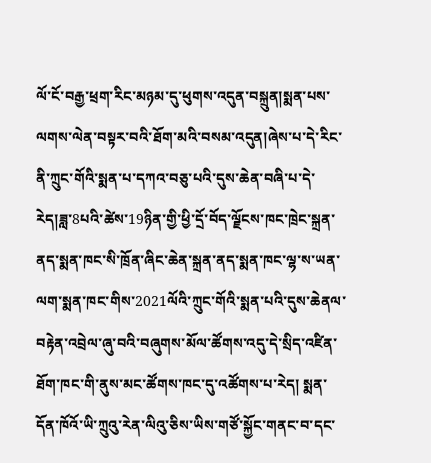ལོ་ངོ་བརྒྱ་ཕྲག་རིང་མཉམ་དུ་ཕུགས་འདུན་བསྐྲུན།སྨན་པས་ལགས་ལེན་བསྟར་བའི་ཐོག་མའི་བསམ་འདུན།ཞེས་པ་དེ་རིང་ནི་ཀྲུང་གོའི་སྨན་པ་དཀའ་བཅུ་པའི་དུས་ཆེན་བཞི་པ་དེ་རེད།ཟླ་8པའི་ཚེས་19ཉིན་གྱི་ཕྱི་དྲོ་བོད་ལྗོངས་ཁང་ཁྲེང་སྐྲན་ནད་སྨན་ཁང་སི་ཁྲོན་ཞིང་ཆེན་སྐྲན་ནད་སྨན་ཁང་ལྷ་ས་ཡན་ལག་སྨན་ཁང་གིས་2021ལོའི་ཀྲུང་གོའི་སྨན་པའི་དུས་ཆེནལ་བརྟེན་འབྲེལ་ཞུ་བའི་བཞུགས་མོལ་ཚོགས་འདུ་དེ་སྲིད་འཛིན་ཐོག་ཁང་གི་ནུས་མང་ཚོགས་ཁང་དུ་འཚོགས་པ་རེད། སྨན་དོན་ཁོའོ་ཡི་ཀྲུའུ་རེན་ལིའུ་ཅིས་ཡིས་གཙོ་སྐྱོང་གནང་བ་དང་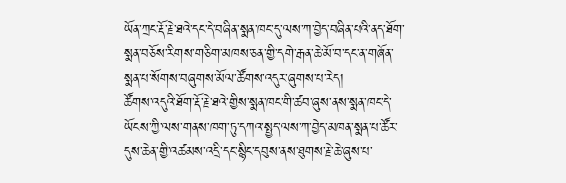ཡོན་ཀྲང་རྡོ་རྗེ་ཐའེ་དང་དེ་བཞིན་སྨན་ཁང་དུ་ལས་ཀ་བྱེད་བཞིན་པའི་ནད་ཐོག་སྨན་བཅོས་རིགས་གཅིག་མཁས་ཅན་གྱི་དགེ་རྒན་ཆེ་མོ་བ་དང་ན་གཞོན་སྨན་པ་སོགས་བཞུགས་མོལ་ཚོགས་འདུར་ཞུགས་པ་རེད།
ཚོགས་འདུའི་ཐོག་རྡོ་རྗེ་ཐའེ་གྱིས་སྨན་ཁང་གི་ཚབ་ཞུས་ནས་སྨན་ཁང་དེ་ཡོངས་ཀྱི་ལས་གནས་ཁག་ཏུ་དཀའ་སྤྱད་ལས་ཀ་བྱེད་མཁན་སྨན་པ་ཚོར་དུས་ཆེན་གྱི་འཚམས་འདྲི་དང་སྙིང་དབུས་ནས་ཐུགས་རྗེ་ཆེ་ཞུས་པ་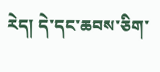རེད། དེ་དང་ཆབས་ཅིག་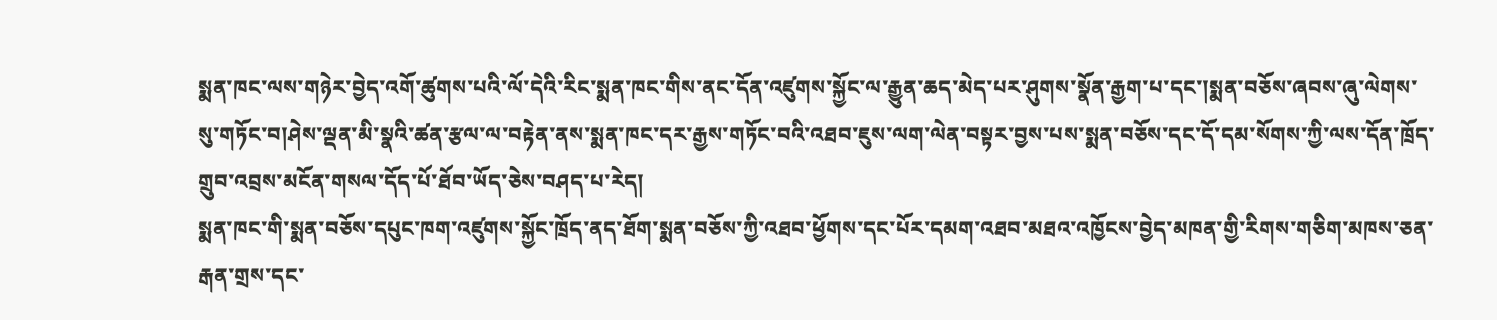སྨན་ཁང་ལས་གཉེར་བྱེད་འགོ་ཚུགས་པའི་ལོ་དེའི་རིང་སྨན་ཁང་གིས་ནང་དོན་འཛུགས་སྐྱོང་ལ་རྒྱུན་ཆད་མེད་པར་ཤུགས་སྣོན་རྒྱག་པ་དང་།སྨན་བཅོས་ཞབས་ཞུ་ལེགས་སུ་གཏོང་བ།ཤེས་ལྡན་མི་སྣའི་ཚན་རྩལ་ལ་བརྟེན་ནས་སྨན་ཁང་དར་རྒྱས་གཏོང་བའི་འཐབ་ཇུས་ལག་ལེན་བསྟར་བྱས་པས་སྨན་བཅོས་དང་དོ་དམ་སོགས་ཀྱི་ལས་དོན་ཁྲོད་གྲུབ་འབྲས་མངོན་གསལ་དོད་པོ་ཐོབ་ཡོད་ཅེས་བཤད་པ་རེད།
སྨན་ཁང་གི་སྨན་བཅོས་དཔུང་ཁག་འཛུགས་སྐྱོང་ཁྲོད་ནད་ཐོག་སྨན་བཅོས་ཀྱི་འཐབ་ཕྱོགས་དང་པོར་དམག་འཐབ་མཐའ་འཁྱོངས་བྱེད་མཁན་གྱི་རིགས་གཅིག་མཁས་ཅན་རྒན་གྲས་དང་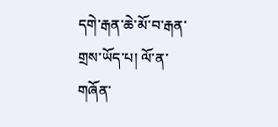དགེ་རྒན་ཆེ་མོ་བ་རྒན་གྲས་ཡོད་པ། ལོ་ན་གཞོན་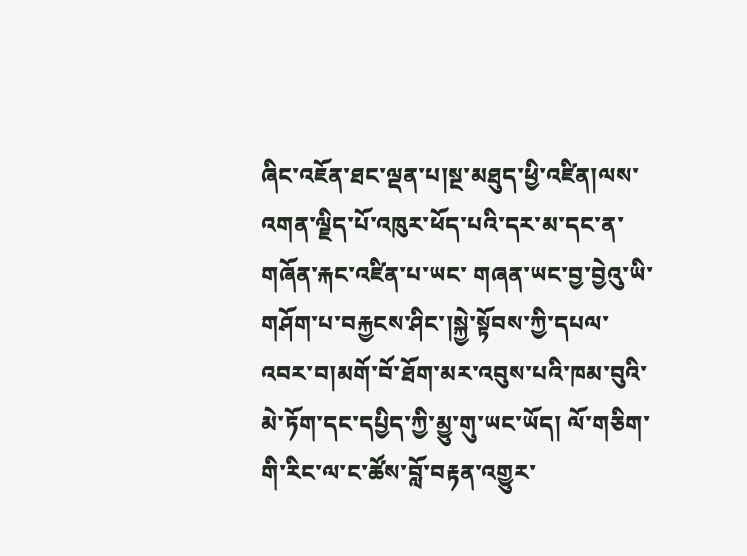ཞིང་འཇོན་ཐང་ལྡན་པ།སྔ་མཐུད་ཕྱི་འཛིན།ལས་འགན་ལྗིད་པོ་འཁུར་ཕོད་པའི་དར་མ་དང་ན་གཞོན་རྐང་འཛིན་པ་ཡང་ གཞན་ཡང་བྱ་བྱེའུ་ཡི་གཤོག་པ་བརྐྱངས་ཤིང་།སྐྱེ་སྟོབས་ཀྱི་དཔལ་འབར་བ།མགོ་བོ་ཐོག་མར་འབུས་པའི་ཁམ་བུའི་མེ་ཏོག་དང་དཔྱིད་ཀྱི་མྱུ་གུ་ཡང་ཡོད། ལོ་གཅིག་གི་རིང་ལ་ང་ཚོས་བློ་བརྟན་འགྱུར་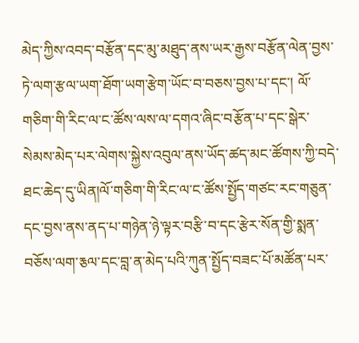མེད་ཀྱིས་འབད་བརྩོན་དང་མུ་མཐུད་ནས་ཡར་རྒྱས་བརྩོན་ལེན་བྱས་ཏེ་ལག་རྩལ་ཡག་ཐོག་ཡག་རྩེག་ཡོང་བ་བཅས་བྱས་པ་དང་། ལོ་གཅིག་གི་རིང་ལ་ང་ཚོས་ལས་ལ་དགའ་ཞིང་བརྩོན་པ་དང་སྒེར་སེམས་མེད་པར་ལེགས་སྐྱེས་འབུལ་ནས་ཡོད་ཚད་མང་ཚོགས་ཀྱི་བདེ་ཐང་ཆེད་དུ་ཡིན།ལོ་གཅིག་གི་རིང་ལ་ང་ཚོས་སྤྱོད་གཙང་རང་གཅུན་དང་བྱས་ནས་ནད་པ་གཉེན་ཉེ་ལྟར་བརྩི་བ་དང་རྩེར་སོན་གྱི་སྨན་བཅོས་ལག་རྕལ་དང་བླ་ན་མེད་པའི་ཀུན་སྤྱོད་བཟང་པོ་མཚོན་པར་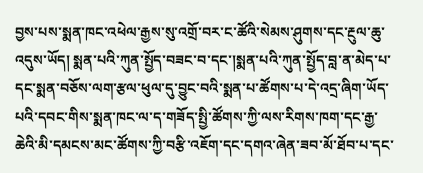བྱས་པས་སྨན་ཁང་འཕེལ་རྒྱས་སུ་འགྲོ་བར་ང་ཚོའི་སེམས་ཤུགས་དང་རྔུལ་ཆུ་འདུས་ཡོད། སྨན་པའི་ཀུན་སྤྱོད་བཟང་བ་དང་།སྨན་པའི་ཀུན་སྤྱོད་བླ་ན་མེད་པ་དང་སྨན་བཅོས་ལག་རྩལ་ཕུལ་དུ་བྱུང་བའི་སྨན་པ་ཚོགས་པ་དེ་འདྲ་ཞིག་ཡོད་པའི་དབང་གིས་སྨན་ཁང་ལ་ད་གཟོད་སྤྱི་ཚོགས་ཀྱི་ལས་རིགས་ཁག་དང་རྒྱ་ཆེའི་མི་དམངས་མང་ཚོགས་ཀྱི་བརྩི་འཇོག་དང་དགའ་ཞེན་ཟབ་མོ་ཐོབ་པ་དང་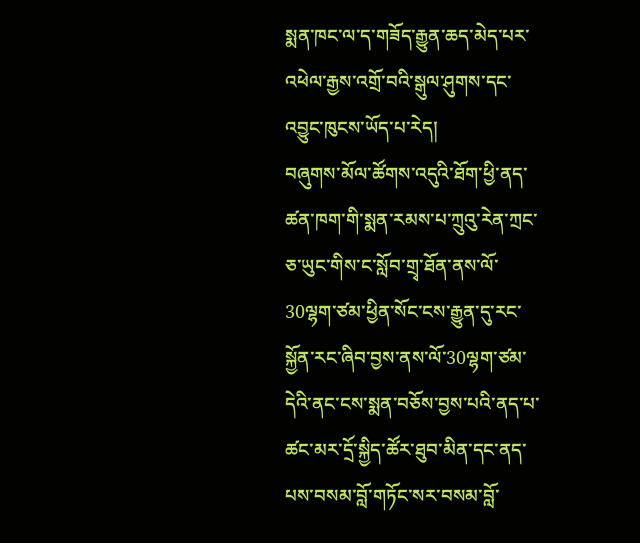སྨན་ཁང་ལ་ད་གཟོད་རྒྱུན་ཆད་མེད་པར་འཕེལ་རྒྱས་འགྲོ་བའི་སྒུལ་ཤུགས་དང་འབྱུང་ཁུངས་ཡོད་པ་རེད།
བཞུགས་མོལ་ཚོགས་འདུའི་ཐོག་ཕྱི་ནད་ཚན་ཁག་གི་སྨན་རམས་པ་ཀྲུའུ་རེན་ཀྲང་ཅ་ཡུང་གིས་ང་སློབ་གྲྭ་ཐོན་ནས་ལོ་30ལྷག་ཙམ་ཕྱིན་སོང་ངས་རྒྱུན་དུ་རང་སྐྱོན་རང་ཞིབ་བྱས་ནས་ལོ་30ལྷག་ཙམ་དེའི་ནང་ངས་སྨན་བཅོས་བྱས་པའི་ནད་པ་ཚང་མར་དྲོ་སྐྱིད་ཚོར་ཐུབ་མིན་དང་ནད་པས་བསམ་བློ་གཏོང་སར་བསམ་བློ་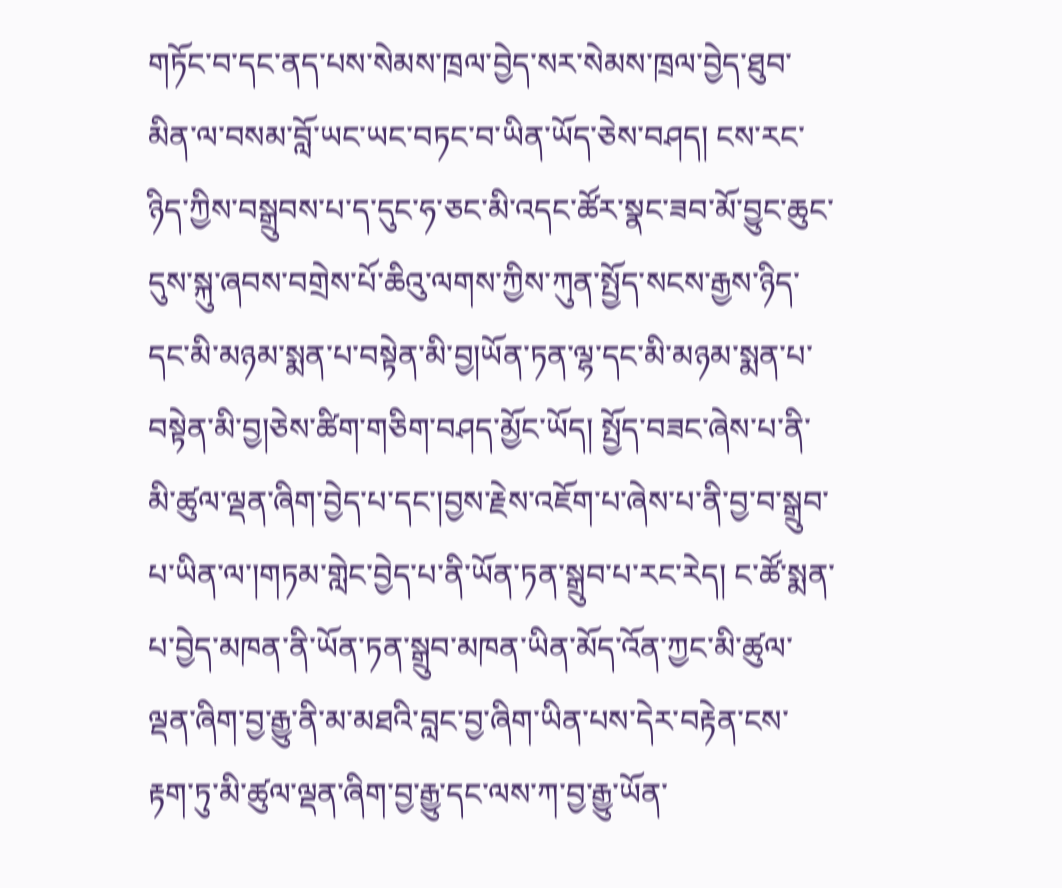གཏོང་བ་དང་ནད་པས་སེམས་ཁྲལ་བྱེད་སར་སེམས་ཁྲལ་བྱེད་ཐུབ་མིན་ལ་བསམ་བློ་ཡང་ཡང་བཏང་བ་ཡིན་ཡོད་ཅེས་བཤད། ངས་རང་ཉིད་ཀྱིས་བསྒྲུབས་པ་ད་དུང་ཧ་ཅང་མི་འདང་ཚོར་སྣང་ཟབ་མོ་བྱུང་ཆུང་དུས་སྐུ་ཞབས་བགྲེས་པོ་ཆིའུ་ལགས་ཀྱིས་ཀུན་སྤྱོད་སངས་རྒྱས་ཉིད་དང་མི་མཉམ་སྨན་པ་བསྟེན་མི་བྱ།ཡོན་ཏན་ལྷ་དང་མི་མཉམ་སྨན་པ་བསྟེན་མི་བྱ།ཅེས་ཚིག་གཅིག་བཤད་མྱོང་ཡོད། སྤྱོད་བཟང་ཞེས་པ་ནི་མི་ཚུལ་ལྡན་ཞིག་བྱེད་པ་དང་།བྱས་རྗེས་འཇོག་པ་ཞེས་པ་ནི་བྱ་བ་སྒྲུབ་པ་ཡིན་ལ་།གཏམ་གླེང་བྱེད་པ་ནི་ཡོན་ཏན་སྒྲུབ་པ་རང་རེད། ང་ཚོ་སྨན་པ་བྱེད་མཁན་ནི་ཡོན་ཏན་སྒྲུབ་མཁན་ཡིན་མོད་འོན་ཀྱང་མི་ཚུལ་ལྡན་ཞིག་བྱ་རྒྱུ་ནི་མ་མཐའི་བླང་བྱ་ཞིག་ཡིན་པས་དེར་བརྟེན་ངས་རྟག་ཏུ་མི་ཚུལ་ལྡན་ཞིག་བྱ་རྒྱུ་དང་ལས་ཀ་བྱ་རྒྱུ་ཡོན་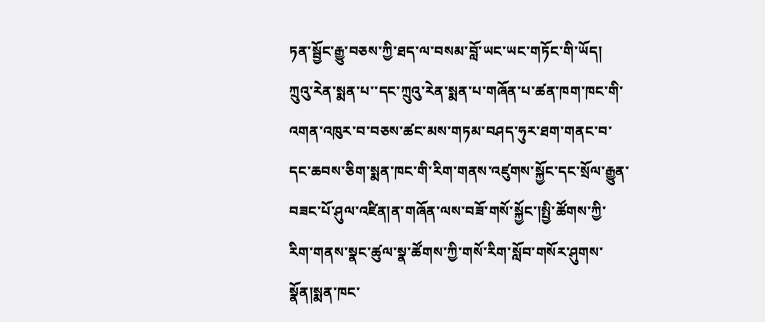ཏན་སྦྱོང་རྒྱུ་བཅས་ཀྱི་ཐད་ལ་བསམ་བློ་ཡང་ཡང་གཏོང་གི་ཡོད།
ཀྲུའུ་རེན་སྨན་པ་་དང་ཀྲུའུ་རེན་སྨན་པ་གཞོན་པ་ཚན་ཁག་ཁང་གི་འགན་འཁུར་བ་བཅས་ཚང་མས་གཏམ་བཤད་ཧུར་ཐག་གནང་བ་དང་ཆབས་ཅིག་སྨན་ཁང་གི་རིག་གནས་འཛུགས་སྐྱོང་དང་སྲོལ་རྒྱུན་བཟང་པོ་ཤུལ་འཛིན།ན་གཞོན་ལས་བཟོ་གསོ་སྐྱོང་།སྤྱི་ཚོགས་ཀྱི་རིག་གནས་སྣང་ཚུལ་སྣ་ཚོགས་ཀྱི་གསོ་རིག་སློབ་གསོར་ཤུགས་སྣོན།སྨན་ཁང་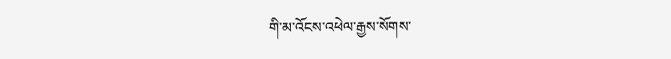གི་མ་འོངས་འཕེལ་རྒྱས་སོགས་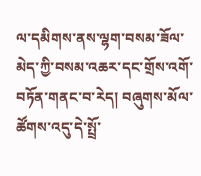ལ་དམིགས་ནས་ལྷག་བསམ་ཟོལ་མེད་ཀྱི་བསམ་འཆར་དང་གྲོས་འགོ་བཏོན་གནང་བ་རེད། བཞུགས་མོལ་ཚོགས་འདུ་དེ་སྤྲོ་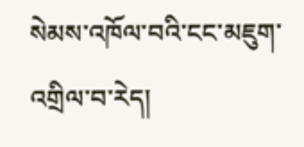སེམས་འཁོལ་བའི་ངང་མཇུག་འགྲིལ་བ་རེད།